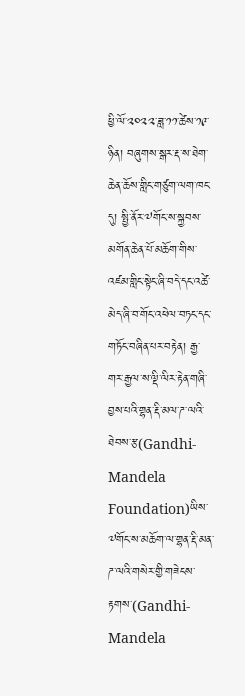ཕྱི་ལོ་༢༠༢༢་ཟླ་༡༡་ཚེས་༡༩་ཉིན། བཞུགས་སྒར་རྡ་ས་ཐེག་ཆེན་ཆོས་གླིང་གཙུག་ལག་ཁང་དུ། སྤྱི་ནོར་༧གོང་ས་སྐྱབས་མགོན་ཆེན་པོ་མཆོག་གིས་འཛམ་གླིང་སྟེང་ཞི་བདེ་དང་འཚེ་མེད་ཞི་བ་གོང་འཕེལ་བཏང་དང་གཏོང་བཞིན་པར་བརྟེན། རྒྱ་གར་རྒྱལ་ས་ལྡི་ལིར་རྟེན་གཞི་བྱས་པའི་གྷན་རྡི་མལ་ཌ་ལའི་ཐེབས་རྩ(Gandhi-Mandela Foundation)ཡིས་༧གོང་ས་མཆོག་ལ་གྷན་རྡི་མན་ཌ་ལའི་གསེར་གྱི་གཟེངས་རྟགས་(Gandhi-Mandela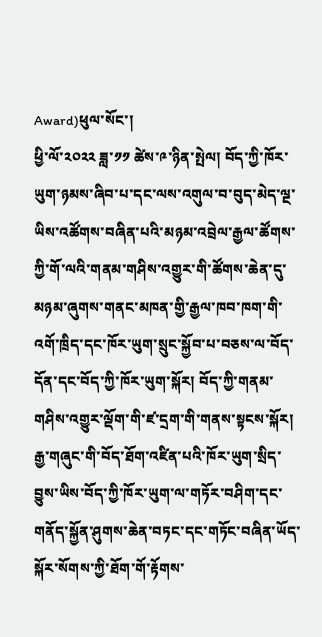Award)ཕུལ་སོང་།
ཕྱི་ལོ་༢༠༢༢ ཟླ་༡༡ ཚེས་༩་ཉིན་སྤེལ། བོད་ཀྱི་ཁོར་ཡུག་ཉམས་ཞིབ་པ་དང་ལས་འགུལ་བ་བུད་མེད་ལྔ་ཡིས་འཚོགས་བཞིན་པའི་མཉམ་འབྲེལ་རྒྱལ་ཚོགས་ཀྱི་གོ་ལའི་གནམ་གཤིས་འགྱུར་གི་ཚོགས་ཆེན་དུ་མཉམ་ཞུགས་གནང་མཁན་གྱི་རྒྱལ་ཁབ་ཁག་གི་འགོ་ཁྲིད་དང་ཁོར་ཡུག་སྲུང་སྐྱོབ་པ་བཅས་ལ་བོད་དོན་དང་བོད་ཀྱི་ཁོར་ཡུག་སྐོར། བོད་ཀྱི་གནམ་གཤིས་འགྱུར་ལྡོག་གི་ཛ་དྲག་གི་གནས་སྟངས་སྐོར། རྒྱ་གཞུང་གི་བོད་ཐོག་འཛིན་པའི་ཁོར་ཡུག་སྲིད་བྱུས་ཡིས་བོད་ཀྱི་ཁོར་ཡུག་ལ་གཏོར་བཤིག་དང་གནོད་སྐྱོན་ཤུགས་ཆེན་བཏང་དང་གཏོང་བཞིན་ཡོད་སྐོར་སོགས་ཀྱི་ཐོག་གོ་རྟོགས་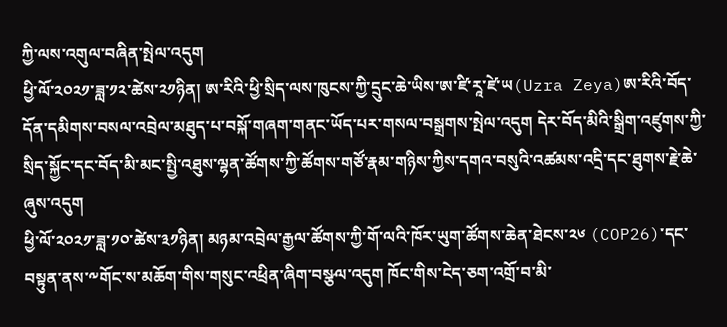ཀྱི་ལས་འགུལ་བཞིན་སྤེལ་འདུག
ཕྱི་ལོ་༢༠༢༡་ཟླ་༡༢་ཚེས་༢༡ཉིན། ཨ་རིའི་ཕྱི་སྲིད་ལས་ཁུངས་ཀྱི་དྲུང་ཆེ་ཡིས་ཨ་ཛི་རཱ་ཛེ་ཡ(Uzra Zeya)ཨ་རིའི་བོད་དོན་དམིགས་བསལ་འབྲེལ་མཐུད་པ་བསྐོ་གཞག་གནང་ཡོད་པར་གསལ་བསྒྲགས་སྤེལ་འདུག དེར་བོད་མིའི་སྒྲིག་འཛུགས་ཀྱི་སྲིད་སྐྱོང་དང་བོད་མི་མང་སྤྱི་འཐུས་ལྷན་ཚོགས་ཀྱི་ཚོགས་གཙོ་རྣམ་གཉིས་ཀྱིས་དགའ་བསུའི་འཚམས་འདྲི་དང་ཐུགས་རྗེ་ཆེ་ཞུས་འདུག
ཕྱི་ལོ་༢༠༢༡་ཟླ་༡༠་ཚེས་༣༡ཉིན། མཉམ་འབྲེལ་རྒྱལ་ཚོགས་ཀྱི་གོ་ལའི་ཁོར་ཡུག་ཚོགས་ཆེན་ཐེངས་༢༦ (COP26)་དང་བསྟུན་ནས་༸གོང་ས་མཆོག་གིས་གསུང་འཕྲིན་ཞིག་བསྩལ་འདུག ཁོང་གིས་ངེད་ཅག་འགྲོ་བ་མི་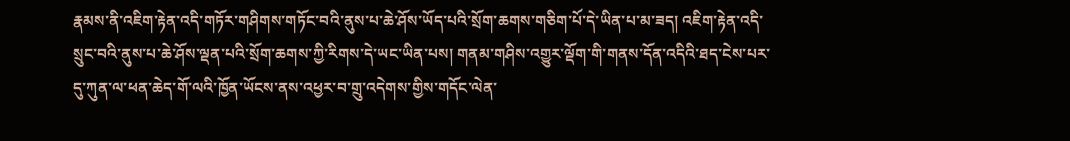རྣམས་ནི་འཇིག་རྟེན་འདི་གཏོར་གཤིགས་གཏོང་བའི་ནུས་པ་ཆེ་ཤོས་ཡོད་པའི་སྲོག་ཆགས་གཅིག་པོ་དེ་ཡིན་པ་མ་ཟད། འཇིག་རྟེན་འདི་སྲུང་བའི་ནུས་པ་ཆེ་ཤོས་ལྡན་པའི་སྲོག་ཆགས་ཀྱི་རིགས་དེ་ཡང་ཡིན་པས། གནམ་གཤིས་འགྱུར་ལྡོག་གི་གནས་དོན་འདིའི་ཐད་ངེས་པར་དུ་ཀུན་ལ་ཕན་ཆེད་གོ་ལའི་ཁྱོན་ཡོངས་ནས་འཕྱར་བ་གྲུ་འདེགས་གྱིས་གདོང་ལེན་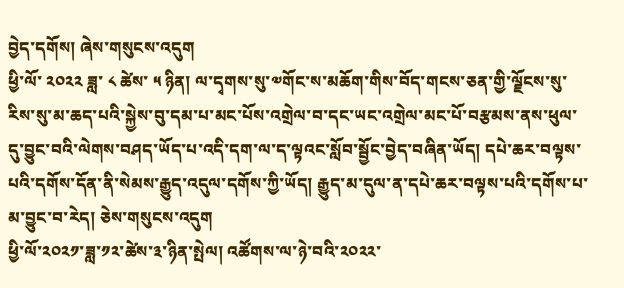བྱེད་དགོས། ཞེས་གསུངས་འདུག
ཕྱི་ལོ་ ༢༠༢༢ ཟླ་ ༨ ཚེས་ ༥ ཉིན། ལ་དྭགས་སུ་༧གོང་ས་མཆོག་གིས་བོད་གངས་ཅན་གྱི་ལྗོངས་སུ་རིས་སུ་མ་ཆད་པའི་སྐྱེས་བུ་དམ་པ་མང་པོས་འགྲེལ་བ་དང་ཡང་འགྲེལ་མང་པོ་བརྩམས་ནས་ཕུལ་དུ་བྱུང་བའི་ལེགས་བཤད་ཡོད་པ་འདི་དག་ལ་ད་ལྟའང་སློབ་སྦྱོང་བྱེད་བཞིན་ཡོད། དཔེ་ཆར་བལྟས་པའི་དགོས་དོན་ནི་སེམས་རྒྱུད་འདུལ་དགོས་ཀྱི་ཡོད། རྒྱུད་མ་དུལ་ན་དཔེ་ཆར་བལྟས་པའི་དགོས་པ་མ་བྱུང་བ་རེད། ཅེས་གསུངས་འདུག
ཕྱི་ལོ་༢༠༢༡་ཟླ་༡༢་ཚེས་༣་ཉིན་སྤེལ། འཚོགས་ལ་ཉེ་བའི་༢༠༢༢་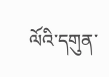ལོའི་དགུན་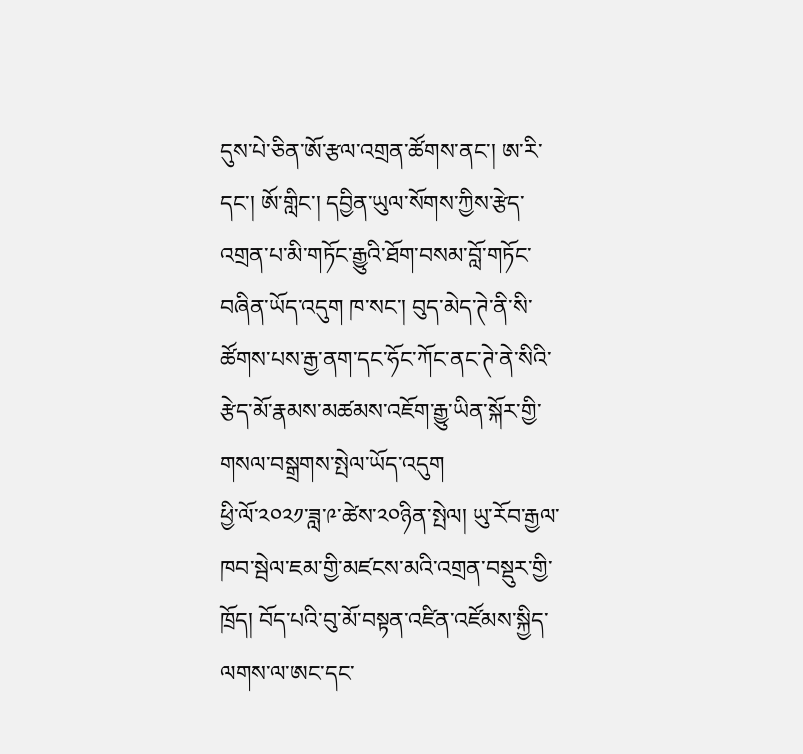དུས་པེ་ཅིན་ཨོ་རྩལ་འགྲན་ཚོགས་ནང་། ཨ་རི་དང་། ཨོ་གླིང་། དབྱིན་ཡུལ་སོགས་ཀྱིས་རྩེད་འགྲན་པ་མི་གཏོང་རྒྱུའི་ཐོག་བསམ་བློ་གཏོང་བཞིན་ཡོད་འདུག ཁ་སང་། བུད་མེད་ཊེ་ནི་སི་ཚོགས་པས་རྒྱ་ནག་དང་ཧོང་ཀོང་ནང་ཊེ་ནེ་སིའི་རྩེད་མོ་རྣམས་མཚམས་འཇོག་རྒྱུ་ཡིན་སྐོར་གྱི་གསལ་བསྒྲགས་སྤེལ་ཡོད་འདུག
ཕྱི་ལོ་༢༠༢༡་ཟླ་༩་ཚེས་༢༠ཉིན་སྤེལ། ཡུ་རོབ་རྒྱལ་ཁབ་སྦེལ་ཇམ་གྱི་མཛངས་མའི་འགྲན་བསྡུར་གྱི་ཁྲོད། བོད་པའི་བུ་མོ་བསྟན་འཛིན་འཛོམས་སྐྱིད་ལགས་ལ་ཨང་དང་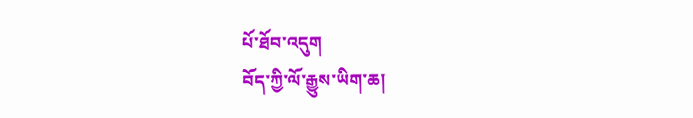པོ་ཐོབ་འདུག
བོད་ཀྱི་ལོ་རྒྱུས་ཡིག་ཆ།